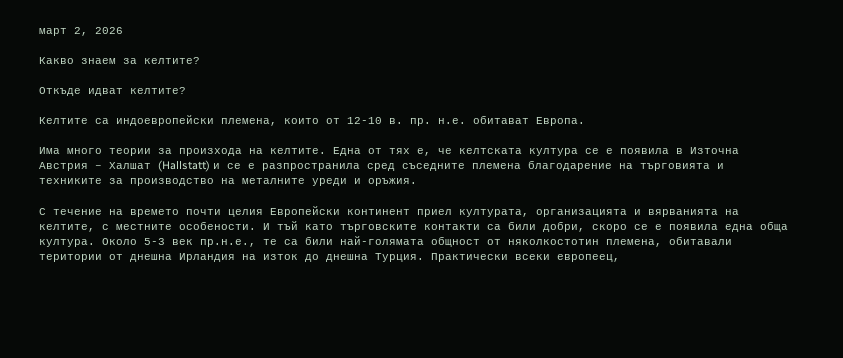март 2, 2026

Какво знаем за келтите?

Откъде идват келтите?

Келтите са индоевропейски племена, които от 12-10 в. пр. н.е. обитават Европа.

Има много теории за произхода на келтите. Една от тях е, че келтската култура се е появила в Източна Австрия – Халшат (Hallstatt) и се е разпространила сред съседните племена благодарение на търговията и техниките за производство на металните уреди и оръжия.

С течение на времето почти целия Европейски континент приел културата, организацията и вярванията на келтите, с местните особености. И тъй като търговските контакти са били добри, скоро се е появила една обща култура. Около 5-3 век пр.н.е., те са били най-голямата общност от няколкостотин племена, обитавали територии от днешна Ирландия на изток до днешна Турция. Практически всеки европеец,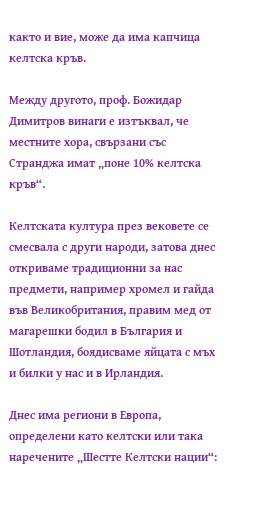както и вие, може да има капчица келтска кръв.

Между другото, проф. Божидар Димитров винаги е изтъквал, че местните хора, свързани със Странджа имат „поне 10% келтска кръв“.

Келтската култура през вековете се смесвала с други народи, затова днес откриваме традиционни за нас предмети, например хромел и гайда във Великобритания, правим мед от магарешки бодил в България и Шотландия, боядисваме яйцата с мъх и билки у нас и в Ирландия.

Днес има региони в Европа, определени като келтски или така наречените „Шестте Келтски нации“: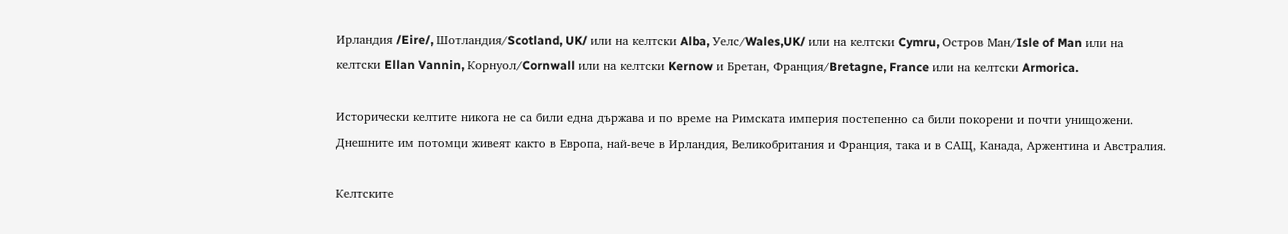Ирландия /Eire/, Шотландия/Scotland, UK/ или на келтски Alba, Уелс/Wales,UK/ или на келтски Cymru, Остров Ман/Isle of Man или на келтски Ellan Vannin, Корнуол/Cornwall или на келтски Kernow и Бретан, Франция/Bretagne, France или на келтски Armorica.

Исторически келтите никога не са били една държава и по време на Римската империя постепенно са били покорени и почти унищожени. Днешните им потомци живеят както в Европа, най-вече в Ирландия, Великобритания и Франция, така и в САЩ, Канада, Аржентина и Австралия.

Келтските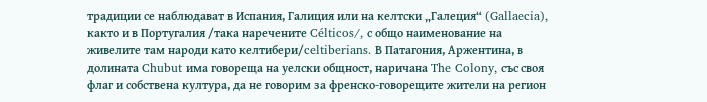традиции се наблюдават в Испания, Галиция или на келтски „Галеция“ (Gallaecia), както и в Португалия /така наречените Célticos/, с общо наименование на живелите там народи като келтибери/celtiberians. В Патагония, Аржентина, в долината Chubut има говореща на уелски общност, наричана The Colony, със своя флаг и собствена култура, да не говорим за френско-говорещите жители на регион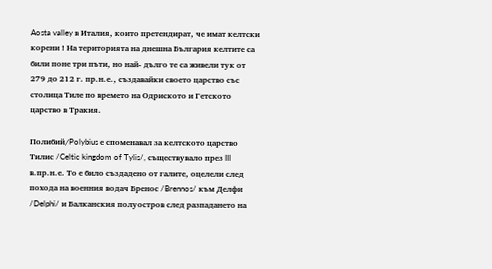Aosta valley в Италия, които претендират, че имат келтски корени ! На територията на днешна България келтите са били поне три пъти, но най- дълго те са живели тук от 279 до 212 г. пр.н.е., създавайки своето царство със столица Тиле по времето на Одриското и Гетското царство в Тракия.

Полибий/Polybius е споменавал за келтското царство Тилис /Celtic kingdom of Tylis/, съществувало през III в.пр.н.е. То е било създадено от галите, оцелели след похода на военния водач Бренос /Brennos/ към Делфи /Delphi/ и Балканския полуостров след разпадането на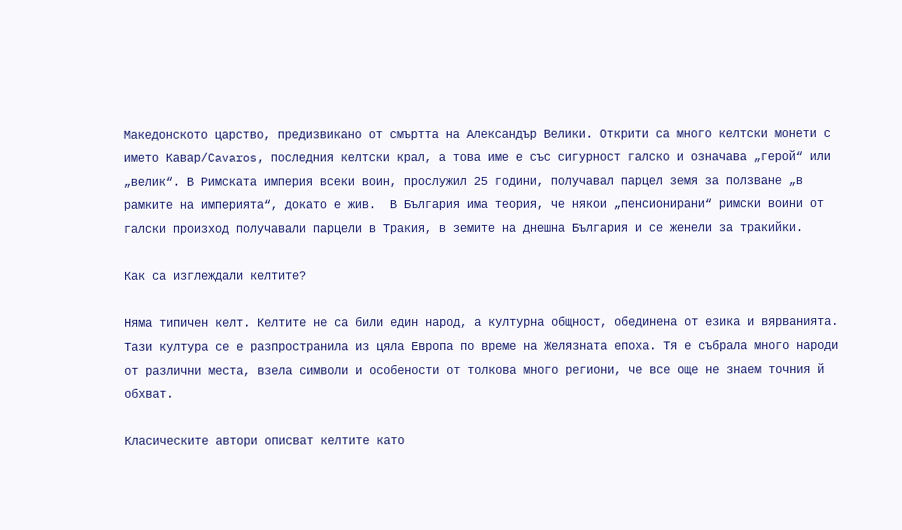Македонското царство, предизвикано от смъртта на Александър Велики. Открити са много келтски монети с името Кавар/Cavaros, последния келтски крал, а това име е със сигурност галско и означава „герой“ или „велик“. В Римската империя всеки воин, прослужил 25 години, получавал парцел земя за ползване „в рамките на империята“, докато е жив.  В България има теория, че някои „пенсионирани“ римски воини от галски произход получавали парцели в Тракия, в земите на днешна България и се женели за тракийки.

Как са изглеждали келтите?

Няма типичен келт. Келтите не са били един народ, а културна общност, обединена от езика и вярванията. Тази култура се е разпространила из цяла Европа по време на Желязната епоха. Тя е събрала много народи от различни места, взела символи и особености от толкова много региони, че все още не знаем точния й обхват.

Класическите автори описват келтите като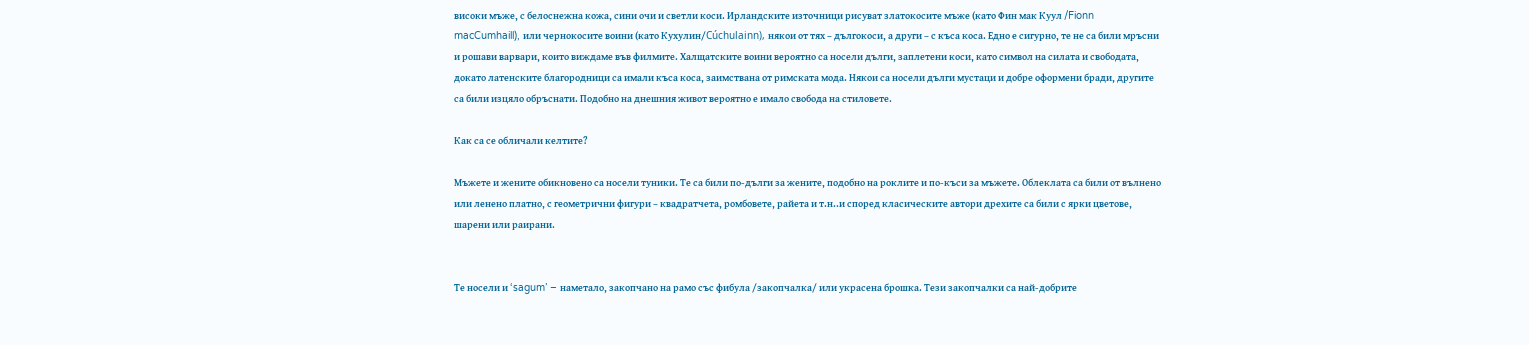високи мъже, с белоснежна кожа, сини очи и светли коси. Ирландските източници рисуват златокосите мъже (като Фин мак Куул /Fionn macCumhaill), или чернокосите воини (като Кухулин/Cúchulainn), някои от тях – дългокоси, а други – с къса коса. Едно е сигурно, те не са били мръсни и рошави варвари, които виждаме във филмите. Халщатските воини вероятно са носели дълги, заплетени коси, като символ на силата и свободата, докато латенските благородници са имали къса коса, заимствана от римската мода. Някои са носели дълги мустаци и добре оформени бради, другите са били изцяло обръснати. Подобно на днешния живот вероятно е имало свобода на стиловете.

Как са се обличали келтите?

Мъжете и жените обикновено са носели туники. Те са били по-дълги за жените, подобно на роклите и по-къси за мъжете. Облеклата са били от вълнено или ленено платно, с геометрични фигури – квадратчета, ромбовете, райета и т.н..и според класическите автори дрехите са били с ярки цветове, шарени или раирани.


Те носели и ‘sagum’ – наметало, закопчано на рамо със фибула /закопчалка/ или украсена брошка. Тези закопчалки са най-добрите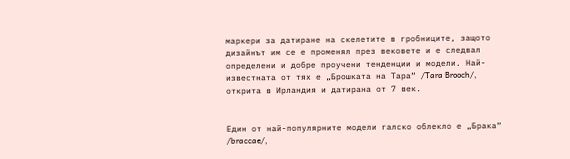маркери за датиране на скелетите в гробниците, защото дизайнът им се е променял през вековете и е следвал определени и добре проучени тенденции и модели. Най-известната от тях е „Брошката на Тара“ /Tara Brooch/, открита в Ирландия и датирана от 7 век.


Един от най-популярните модели галско облекло е „Брака“ /braccae/,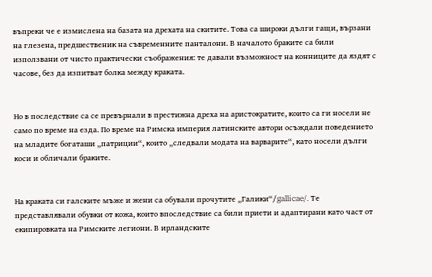въпреки че е измислена на базата на дрехата на скитите. Това са широки дълги гащи, вързани на глезена, предшественик на съвременните панталони. В началото браките са били използвани от чисто практически съображения: те давали възможност на конниците да яздят с часове, без да изпитват болка между краката.


Но в последствие са се превърнали в престижна дреха на аристократите, които са ги носели не само по време на езда. По време на Римска империя латинските автори осъждали поведението на младите богаташи „патриции“, които „следвали модата на варварите“, като носели дълги коси и обличали браките.


На краката си галските мъже и жени са обували прочутите „Галики“/gallicae/. Те представлявали обувки от кожа, които впоследствие са били приети и адаптирани като част от екипировката на Римските легиони. В ирландските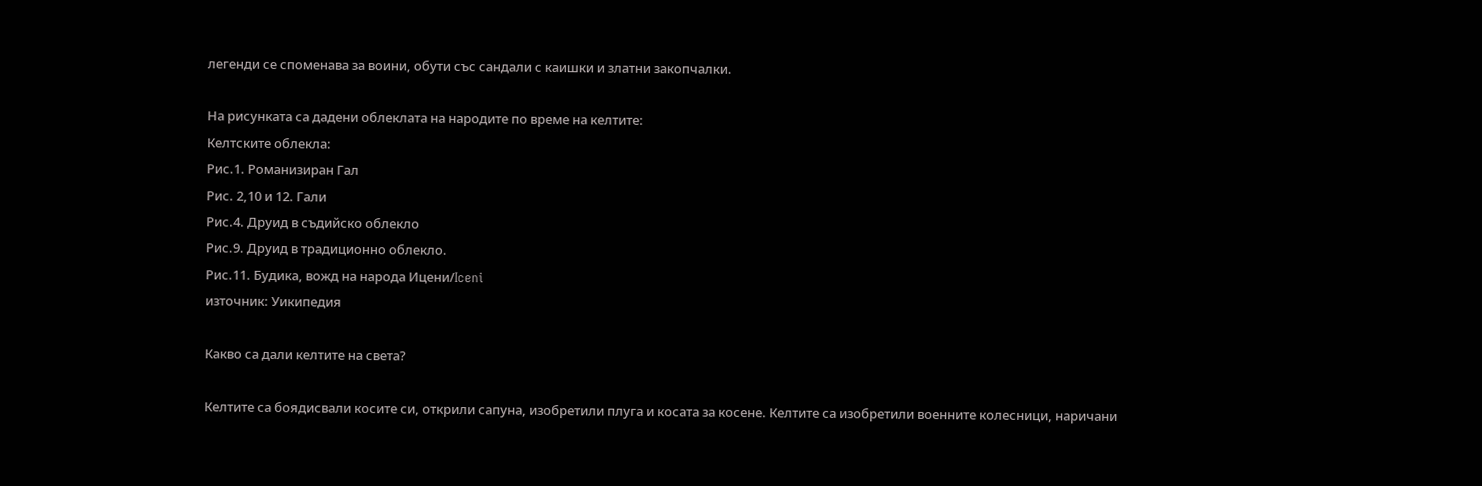легенди се споменава за воини, обути със сандали с каишки и златни закопчалки.

На рисунката са дадени облеклата на народите по време на келтите:
Келтските облекла:
Рис.1. Романизиран Гал
Рис. 2,10 и 12. Гали
Рис.4. Друид в съдийско облекло
Рис.9. Друид в традиционно облекло.
Рис.11. Будика, вожд на народа Ицени/Iceni
източник: Уикипедия

Какво са дали келтите на света?

Келтите са боядисвали косите си, открили сапуна, изобретили плуга и косата за косене. Келтите са изобретили военните колесници, наричани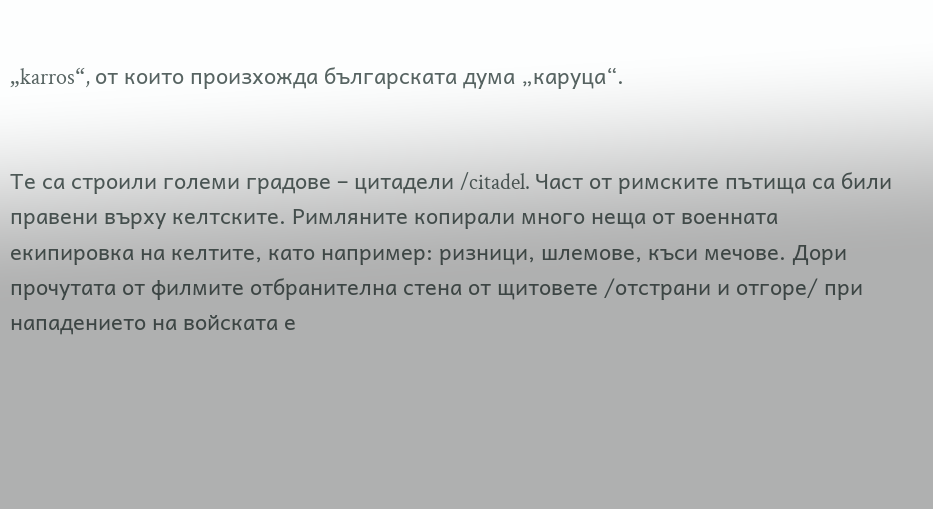„karros“, от които произхожда българската дума „каруца“.


Те са строили големи градове – цитадели /citadel. Част от римските пътища са били правени върху келтските. Римляните копирали много неща от военната екипировка на келтите, като например: ризници, шлемове, къси мечове. Дори прочутата от филмите отбранителна стена от щитовете /отстрани и отгоре/ при нападението на войската е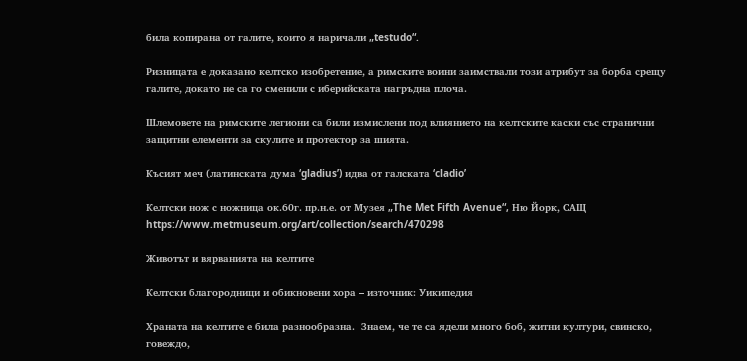била копирана от галите, които я наричали „testudo“.

Ризницата е доказано келтско изобретение, а римските воини заимствали този атрибут за борба срещу галите, докато не са го сменили с иберийската нагръдна плоча.

Шлемовете на римските легиони са били измислени под влиянието на келтските каски със странични защитни елементи за скулите и протектор за шията.

Късият меч (латинската дума ‘gladius’) идва от галската ‘cladio’

Келтски нож с ножница ок.60г. пр.н.е. от Музея „The Met Fifth Avenue“, Ню Йорк, САЩ
https://www.metmuseum.org/art/collection/search/470298

Животът и вярванията на келтите

Келтски благородници и обикновени хора – източник: Уикипедия

Храната на келтите е била разнообразна.  Знаем, че те са ядели много боб, житни култури, свинско, говеждо,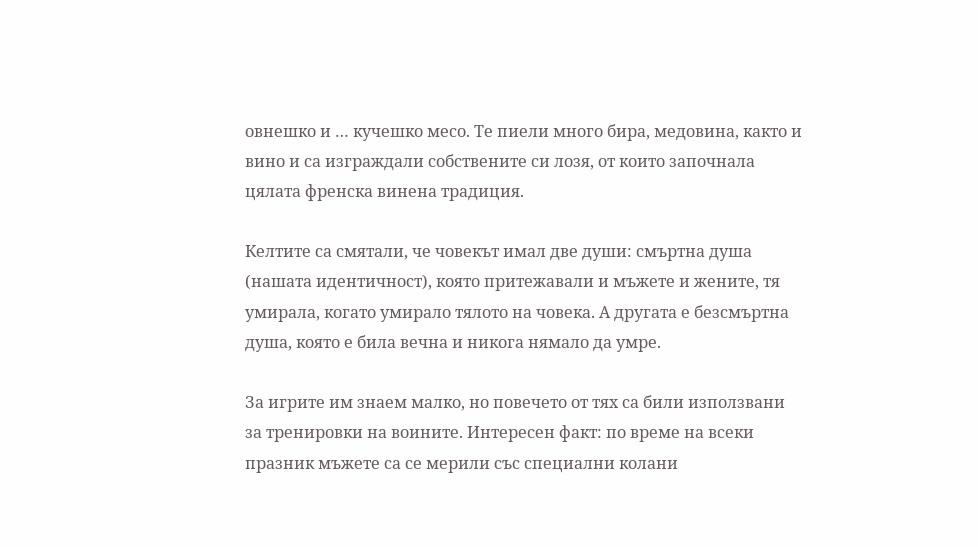овнешко и … кучешко месо. Те пиели много бира, медовина, както и вино и са изграждали собствените си лозя, от които започнала цялата френска винена традиция.

Келтите са смятали, че човекът имал две души: смъртна душа (нашата идентичност), която притежавали и мъжете и жените, тя умирала, когато умирало тялото на човека. А другата е безсмъртна душа, която е била вечна и никога нямало да умре.

За игрите им знаем малко, но повечето от тях са били използвани за тренировки на воините. Интересен факт: по време на всеки празник мъжете са се мерили със специални колани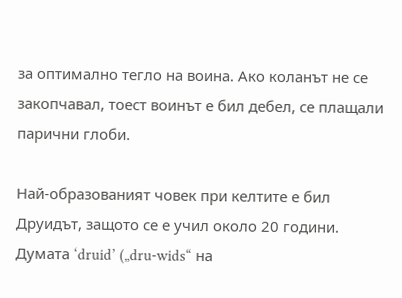за оптимално тегло на воина. Ако коланът не се закопчавал, тоест воинът е бил дебел, се плащали парични глоби.

Най-образованият човек при келтите е бил Друидът, защото се е учил около 20 години. Думата ‘druid’ („dru-wids“ на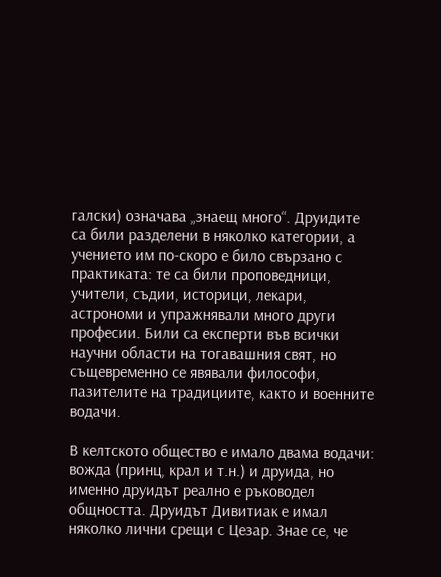галски) означава „знаещ много“. Друидите са били разделени в няколко категории, а учението им по-скоро е било свързано с практиката: те са били проповедници, учители, съдии, историци, лекари, астрономи и упражнявали много други професии. Били са експерти във всички научни области на тогавашния свят, но същевременно се явявали философи, пазителите на традициите, както и военните водачи.

В келтското общество е имало двама водачи: вожда (принц, крал и т.н.) и друида, но именно друидът реално е ръководел общността. Друидът Дивитиак е имал няколко лични срещи с Цезар. Знае се, че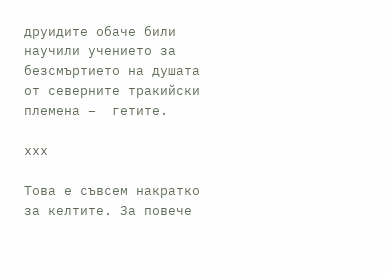друидите обаче били научили учението за безсмъртието на душата от северните тракийски племена –  гетите.

ххх

Това е съвсем накратко за келтите. За повече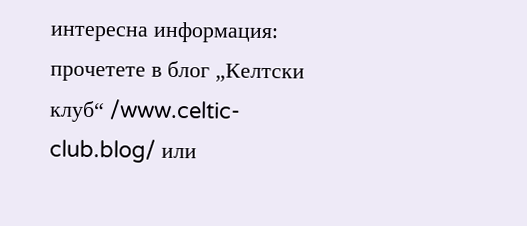интересна информация: прочетете в блог „Келтски клуб“ /www.celtic-club.blog/ или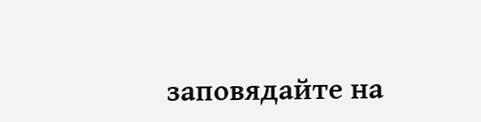заповядайте на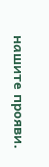нашите прояви.